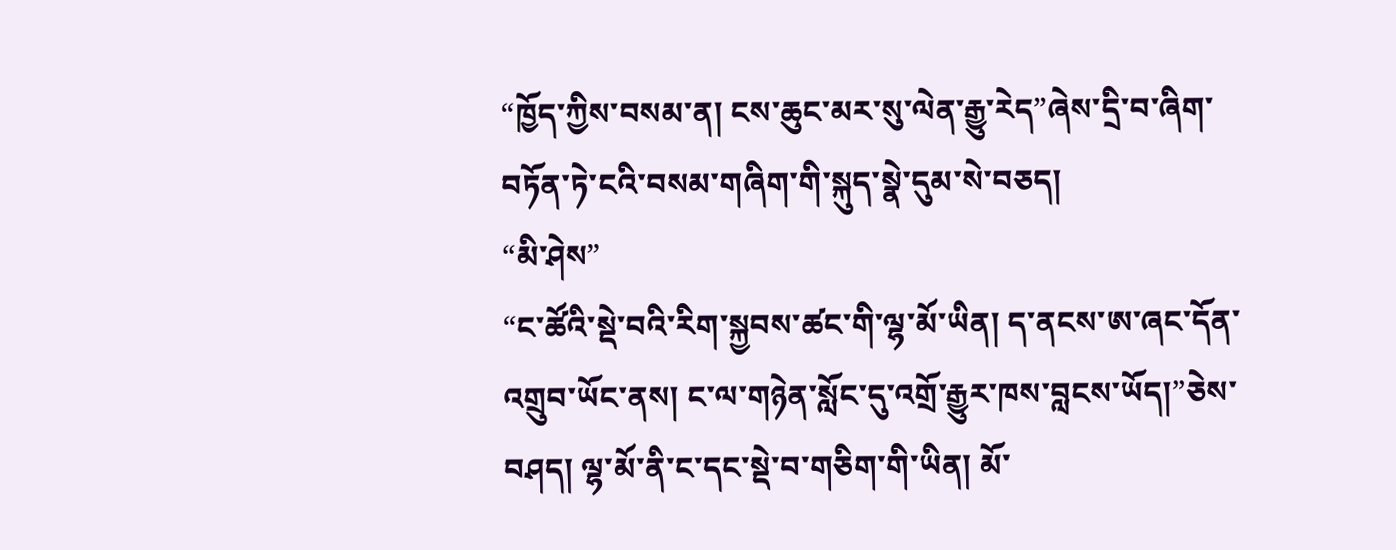“ཁྱོད་ཀྱིས་བསམ་ན། ངས་ཆུང་མར་སུ་ལེན་རྒྱུ་རེད”ཞེས་དྲི་བ་ཞིག་བཏོན་ཏེ་ངའི་བསམ་གཞིག་གི་སྐུད་སྣེ་དུམ་སེ་བཅད།
“མི་ཤེས”
“ང་ཚོའི་སྡེ་བའི་རིག་སྐྱབས་ཚང་གི་ལྷ་མོ་ཡིན། ད་ནངས་ཨ་ཞང་དོན་འགྲུབ་ཡོང་ནས། ང་ལ་གཉེན་སློང་དུ་འགྲོ་རྒྱུར་ཁས་བླངས་ཡོད།”ཅེས་བཤད། ལྷ་མོ་ནི་ང་དང་སྡེ་བ་གཅིག་གི་ཡིན། མོ་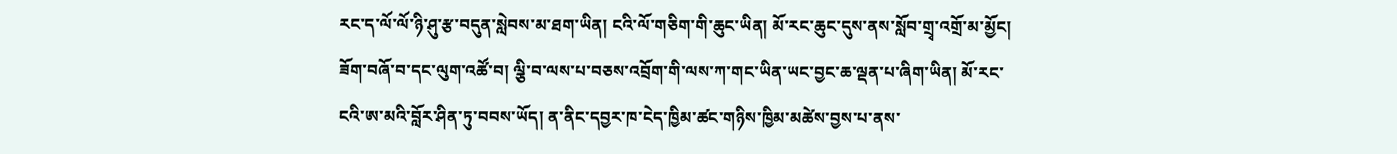རང་ད་ལོ་ལོ་ཉི་ཤུ་རྩ་བདུན་སླེབས་མ་ཐག་ཡིན། ངའི་ལོ་གཅིག་གི་ཆུང་ཡིན། མོ་རང་ཆུང་དུས་ནས་སློབ་གྲྭ་འགྲོ་མ་མྱོང། ཟོག་བཞོ་བ་དང་ལུག་འཚོ་བ། ལྕི་བ་ལས་པ་བཅས་འབྲོག་གི་ལས་ཀ་གང་ཡིན་ཡང་བྱང་ཆ་ལྡན་པ་ཞིག་ཡིན། མོ་རང་ངའི་ཨ་མའི་བློར་ཤིན་ཏུ་བབས་ཡོད། ན་ནིང་དབྱར་ཁ་ངེད་ཁྱིམ་ཚང་གཉིས་ཁྱིམ་མཚེས་བྱས་པ་ནས་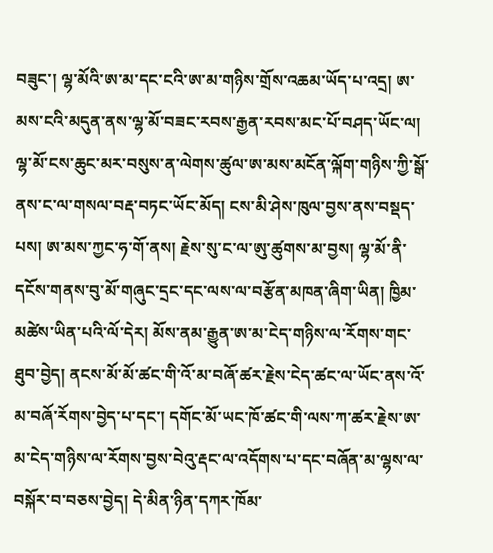བཟུང་། ལྷ་མོའི་ཨ་མ་དང་ངའི་ཨ་མ་གཉིས་གྲོས་འཆམ་ཡོད་པ་འདྲ། ཨ་མས་ངའི་མདུན་ནས་ལྷ་མོ་བཟང་རབས་རྒྱན་རབས་མང་པོ་བཤད་ཡོང་ལ། ལྷ་མོ་ངས་ཆུང་མར་བསུས་ན་ལེགས་ཚུལ་ཨ་མས་མངོན་ལྐོག་གཉིས་ཀྱི་སྒོ་ནས་ང་ལ་གསལ་བརྡ་བཏང་ཡོང་མོད། ངས་མི་ཤེས་ཁུལ་བྱས་ནས་བསྡད་པས། ཨ་མས་ཀྱང་ཧ་གོ་ནས། རྗེས་སུ་ང་ལ་ཨུ་ཚུགས་མ་བྱས། ལྷ་མོ་ནི་དངོས་གནས་བུ་མོ་གཞུང་དྲང་དང་ལས་ལ་བརྩོན་མཁན་ཞིག་ཡིན། ཁྱིམ་མཚེས་ཡིན་པའི་ལོ་དེར། མོས་ནམ་རྒྱུན་ཨ་མ་ངེད་གཉིས་ལ་རོགས་གང་ཐུབ་བྱེད། ནངས་མོ་མོ་ཚང་གི་འོ་མ་བཞོ་ཚར་རྗེས་ངེད་ཚང་ལ་ཡོང་ནས་འོ་མ་བཞོ་རོགས་བྱེད་པ་དང་། དགོང་མོ་ཡང་ཁོ་ཚང་གི་ལས་ཀ་ཚར་རྗེས་ཨ་མ་ངེད་གཉིས་ལ་རོགས་བྱས་བེའུ་རྡང་ལ་འདོགས་པ་དང་བཞོན་མ་ལྷས་ལ་བསྐོར་བ་བཅས་བྱེད། དེ་མིན་ཉིན་དཀར་ཁོམ་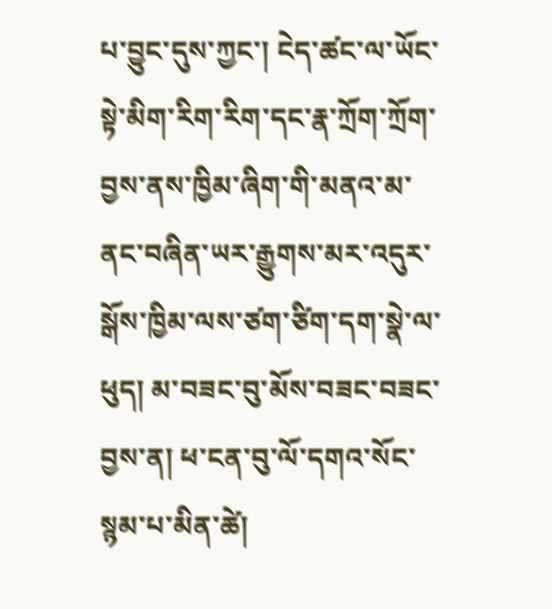པ་བྱུང་དུས་ཀྱང་། ངེད་ཚང་ལ་ཡོང་སྟེ་མིག་རིག་རིག་དང་རྣ་ཀྲོག་ཀྲོག་བྱས་ནས་ཁྱིམ་ཞིག་གི་མནའ་མ་ནང་བཞིན་ཡར་རྒྱུགས་མར་འདུར་སྒོས་ཁྱིམ་ལས་ཙག་ཙིག་དག་སྣེ་ལ་ཕུད། མ་བཟང་བུ་མོས་བཟང་བཟང་བྱས་ན། ཕ་ངན་བུ་ལོ་དགའ་སོང་སྙམ་པ་མིན་ཚེ།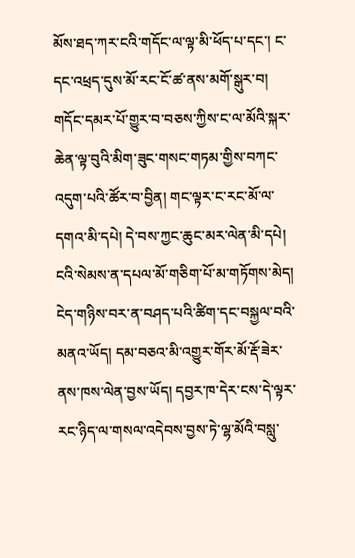མོས་ཐད་ཀར་ངའི་གདོང་ལ་ལྟ་མི་ཕོད་པ་དང་། ང་དང་འཕྲད་དུས་མོ་རང་ངོ་ཚ་ནས་མགོ་སྒུར་བ། གདོང་དམར་པོ་གྱུར་བ་བཅས་ཀྱིས་ང་ལ་མོའི་སྐར་ཆེན་ལྟ་བུའི་མིག་ཟུང་གསང་གཏམ་གྱིས་བཀང་འདུག་པའི་ཚོར་བ་བྱིན། གང་ལྟར་ང་རང་མོ་ལ་དགའ་མི་དཔེ། དེ་བས་ཀྱང་ཆུང་མར་ལེན་མི་དཔེ། ངའི་སེམས་ན་དཔལ་མོ་གཅིག་པོ་མ་གཏོགས་མེད། ངེད་གཉིས་བར་ན་བཤད་པའི་ཚིག་དང་བསྐྱལ་བའི་མནའ་ཡོད། དམ་བཅའ་མི་འགྱུར་གོར་མོ་རྡོ་ཟེར་ནས་ཁས་ལེན་བྱས་ཡོད། དབྱར་ཁ་དེར་ངས་དེ་ལྟར་རང་ཉིད་ལ་གསལ་འདེབས་བྱས་ཏེ་ལྷ་མོའི་བསླུ་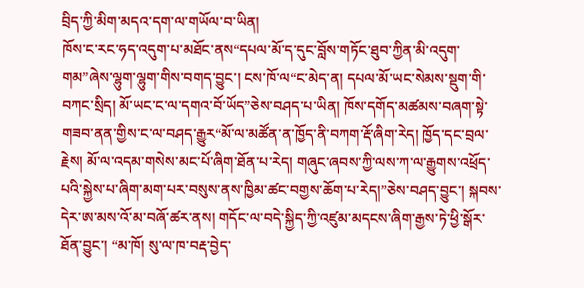བྲིད་ཀྱི་མིག་མདའ་དག་ལ་གཡོལ་བ་ཡིན།
ཁོས་ང་རང་ཧད་འདུག་པ་མཐོང་ནས“དཔལ་མོ་ད་དུང་བློས་གཏོང་ཐུབ་ཀྱིན་མི་འདུག་གམ”ཞེས་ལྷུག་ལྷུག་གིས་བགད་བྱུང་། ངས་ཁོ་ལ“ང་མེད་ན། དཔལ་མོ་ཡང་སེམས་སྡུག་གི་བཀང་སྲིད། མོ་ཡང་ང་ལ་དགའ་བོ་ཡོད”ཅེས་བཤད་པ་ཡིན། ཁོས་དགོད་མཚམས་བཞག་སྟེ་གཟབ་ནན་གྱིས་ང་ལ་བཤད་རྒྱུར“མོ་ལ་མཚོན་ན་ཁྱོད་ནི་བཀག་རྡོ་ཞིག་རེད། ཁྱོད་དང་བྲལ་རྗེས། མོ་ལ་འདམ་གསེས་མང་པོ་ཞིག་ཐོན་པ་རེད། གཞུང་ཞབས་ཀྱི་ལས་ཀ་ལ་རྒྱུགས་འཕྲོད་པའི་སྐྱེས་པ་ཞིག་མག་པར་བསུས་ནས་ཁྱིམ་ཚང་བགྱས་ཆོག་པ་རེད།”ཅེས་བཤད་བྱུང་། སྐབས་དེར་ཨ་མས་འོ་མ་བཞོ་ཚར་ནས། གདོང་ལ་བདེ་སྐྱིད་ཀྱི་འཛུམ་མདངས་ཞིག་རྒྱས་ཏེ་ཕྱི་སྒོར་ཐོན་བྱུང་། “མ་ཁོ། སུ་ལ་ཁ་བརྡ་བྱེད་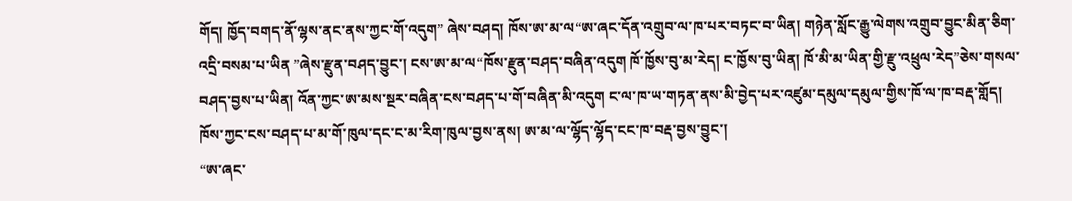གོད། ཁྱོད་བགད་ནོ་ལྷས་ནང་ནས་ཀྱང་གོ་འདུག” ཞེས་བཤད། ཁོས་ཨ་མ་ལ“ཨ་ཞང་དོན་འགྲུབ་ལ་ཁ་པར་བཏང་བ་ཡིན། གཉེན་སློང་རྒྱུ་ལེགས་འགྲུབ་བྱུང་མིན་ཅིག་འདྲི་བསམ་པ་ཡིན ”ཞེས་རྫུན་བཤད་བྱུང་། ངས་ཨ་མ་ལ“ཁོས་རྫུན་བཤད་བཞིན་འདུག ཁོ་ཁྱོས་བུ་མ་རེད། ང་ཁྱོས་བུ་ཡིན། ཁོ་མི་མ་ཡིན་གྱི་རྫུ་འཕྲུལ་རེད”ཅེས་གསལ་བཤད་བྱས་པ་ཡིན། འོན་ཀྱང་ཨ་མས་སྔར་བཞིན་ངས་བཤད་པ་གོ་བཞིན་མི་འདུག ང་ལ་ཁ་ཡ་གཏན་ནས་མི་བྱེད་པར་འཛུམ་དམུལ་དམུལ་གྱིས་ཁོ་ལ་ཁ་བརྡ་གློད། ཁོས་ཀྱང་ངས་བཤད་པ་མ་གོ་ཁུལ་དང་ང་མ་རིག་ཁུལ་བྱས་ནས། ཨ་མ་ལ་ལྷོད་ལྷོད་ངང་ཁ་བརྡ་བྱས་བྱུང་།
“ཨ་ཞང་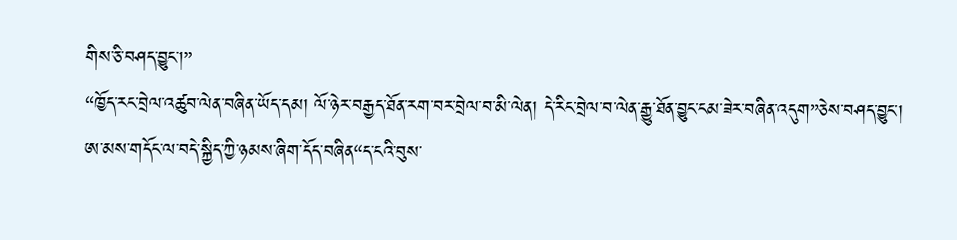གིས་ཅི་བཤད་བྱུང་།”
“ཁྱོད་རང་བྲེལ་འཚུབ་ལེན་བཞིན་ཡོད་དམ། ལོ་ཉེར་བརྒྱད་ཐོན་རག་བར་བྲེལ་བ་མི་ལེན། དེ་རིང་བྲེལ་བ་ལེན་རྒྱུ་ཐོན་བྱུང་ངམ་ཟེར་བཞིན་འདུག”ཅེས་བཤད་བྱུང་།
ཨ་མས་གདོང་ལ་བདེ་སྐྱིད་ཀྱི་ཉམས་ཞིག་དོད་བཞིན“ད་ངའི་བུས་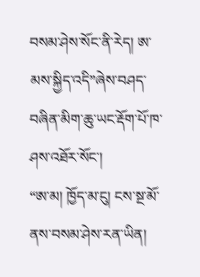བསམ་ཤེས་སོང་ནི་རེད། ཨ་མས་སྐྱིད་འདི”ཞེས་བཤད་བཞིན་མིག་ཆུ་ཡང་རྡོག་པོ་ཁ་ཤས་འཐོར་སོང་།
“ཨ་མ། ཁྱོད་མ་ངུ། ངས་སྔ་མོ་ནས་བསམ་ཤེས་རན་ཡིན།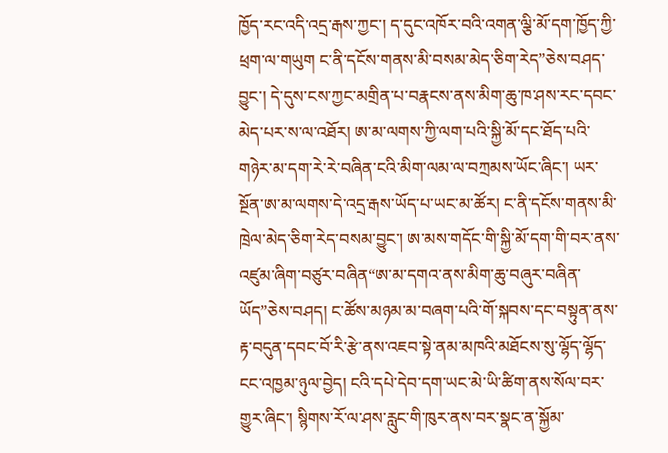ཁྱོད་རང་འདི་འདྲ་རྒས་ཀྱང་། ད་དུང་འཁོར་བའི་འགན་ལྕི་མོ་དག་ཁྱོད་ཀྱི་ཕྲག་ལ་གཡུག ང་ནི་དངོས་གནས་མི་བསམ་མེད་ཅིག་རེད”ཅེས་བཤད་བྱུང་། དེ་དུས་ངས་ཀྱང་མགྲིན་པ་བརྣངས་ནས་མིག་ཆུ་ཁ་ཤས་རང་དབང་མེད་པར་ས་ལ་འཐོར། ཨ་མ་ལགས་ཀྱི་ལག་པའི་སྐྱི་མོ་དང་ཐོད་པའི་གཉེར་མ་དག་རེ་རེ་བཞིན་ངའི་མིག་ལམ་ལ་བཀྲམས་ཡོང་ཞིང་། ཡར་སྔོན་ཨ་མ་ལགས་དེ་འདྲ་རྒས་ཡོད་པ་ཡང་མ་ཚོར། ང་ནི་དངོས་གནས་མི་ཁྲེལ་མེད་ཅིག་རེད་བསམ་བྱུང་། ཨ་མས་གདོང་གི་སྐྱི་མོ་དག་གི་བར་ནས་འཛུམ་ཞིག་བཙུར་བཞིན“ཨ་མ་དགའ་ནས་མིག་ཆུ་བཞུར་བཞིན་ཡོད”ཅེས་བཤད། ང་ཚོས་མཉམ་མ་བཞག་པའི་གོ་སྐབས་དང་བསྟུན་ནས་རྟ་བདུན་དབང་བོ་རི་རྩེ་ནས་འཇབ་སྟེ་ནམ་མཁའི་མཐོངས་སུ་ལྷོད་ལྷོད་ངང་འཁྱམ་ཉུལ་བྱེད། ངའི་དཔེ་དེབ་དག་ཡང་མེ་ཡི་ཚིག་ནས་སོལ་བར་གྱུར་ཞིང་། སྙིགས་རོ་ལ་ཤས་རླུང་གི་ཁུར་ནས་བར་སྣང་ན་སྐྱོམ་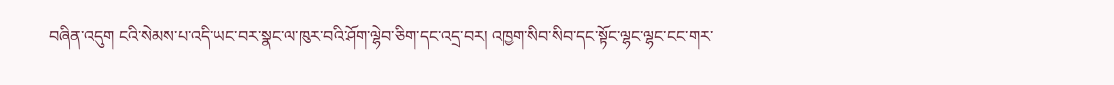བཞིན་འདུག ངའི་སེམས་པ་འདི་ཡང་བར་སྣང་ལ་ཁུར་བའི་ཤོག་ལྷེབ་ཅིག་དང་འདྲ་བར། འཁྱག་སིབ་སིབ་དང་སྟོང་ལྷང་ལྷང་ངང་གར་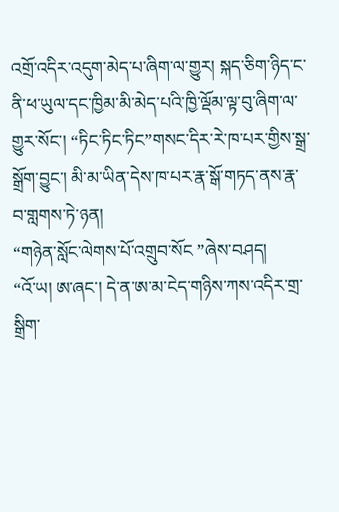འགྲོ་འདིར་འདུག་མེད་པ་ཞིག་ལ་གྱུར། སྐད་ཅིག་ཉིད་ང་ནི་ཕ་ཡུལ་དང་ཁྱིམ་མི་མེད་པའི་ཁྱི་ལྡོམ་ལྟ་བུ་ཞིག་ལ་གྱུར་སོང་། “ཏིང་ཏིང་ཏིང”གསང་དིར་རེ་ཁ་པར་གྱིས་སྒྲ་སྒྲོག་བྱུང་། མི་མ་ཡིན་དེས་ཁ་པར་རྣ་སྒོ་གཏད་ནས་རྣ་བ་གླགས་ཏེ་ཉན།
“གཉེན་སློང་ལེགས་པོ་འགྲུབ་སོང ”ཞེས་བཤད།
“འོ་ཡ། ཨ་ཞང་། དེ་ན་ཨ་མ་ངེད་གཉིས་ཀས་འདིར་གྲ་སྒྲིག་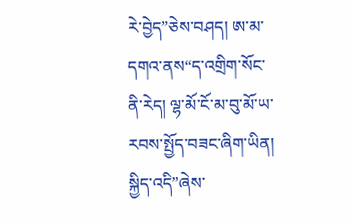རེ་བྱེད”ཅེས་བཤད། ཨ་མ་དགའ་ནས“ད་འགྲིག་སོང་ནི་རེད། ལྷ་མོ་ངོ་མ་བུ་མོ་ཡ་རབས་སྤྱོད་བཟང་ཞིག་ཡིན། སྐྱིད་འདི”ཞེས་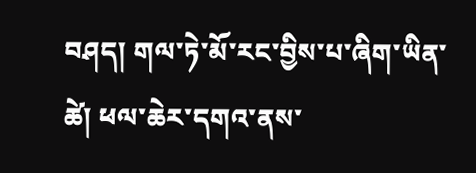བཤད། གལ་ཏེ་མོ་རང་བྱིས་པ་ཞིག་ཡིན་ཚེ། ཕལ་ཆེར་དགའ་ནས་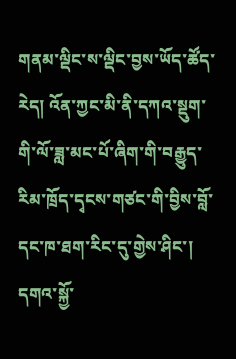གནམ་ལྡིང་ས་ལྡིང་བྱས་ཡོད་ཚོད་རེད། འོན་ཀྱང་མི་ནི་དཀའ་སྡུག་གི་ལོ་ཟླ་མང་པོ་ཞིག་གི་བརྒྱུད་རིམ་ཁྲོད་དྭངས་གཙང་གི་བྱིས་བློ་དང་ཁ་ཐག་རིང་དུ་གྱེས་ཤིང་། དགའ་སྐྱོ་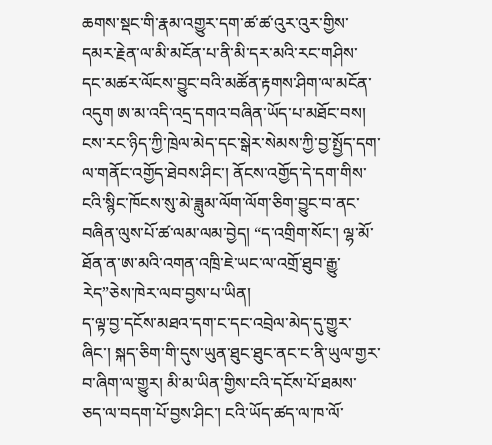ཆགས་སྡང་གི་རྣམ་འགྱུར་དག་ཚ་ཚ་འུར་འུར་གྱིས་དམར་རྗེན་ལ་མི་མངོན་པ་ནི་མི་དར་མའི་རང་གཤིས་དང་མཚར་ལོངས་བྱུང་བའི་མཚོན་རྟགས་ཤིག་ལ་མངོན་འདུག ཨ་མ་འདི་འདྲ་དགའ་བཞིན་ཡོད་པ་མཐོང་བས། ངས་རང་ཉིད་ཀྱི་ཁྲེལ་མེད་དང་སྒེར་སེམས་ཀྱི་བྱ་སྤྱོད་དག་ལ་གནོང་འགྱོད་ཐེབས་ཤིང་། ནོངས་འགྱོད་དེ་དག་གིས་ངའི་སྙིང་ཁོངས་སུ་མེ་ཟླུམ་ལོག་ལོག་ཅིག་བྱུང་བ་ནང་བཞིན་ལུས་པོ་ཚ་ལམ་ལམ་བྱེད། “ད་འགྲིག་སོང་། ལྷ་མོ་ཐོན་ན་ཨ་མའི་འགན་འཁྲི་ཇེ་ཡང་ལ་འགྲོ་ཐུབ་རྒྱུ་རེད”ཅེས་ཁེར་ལབ་བྱས་པ་ཡིན།
ད་ལྟ་བྱ་དངོས་མཐའ་དག་ང་དང་འབྲེལ་མེད་དུ་གྱུར་ཞིང་། སྐད་ཅིག་གི་དུས་ཡུན་ཐུང་ཐུང་ནང་ང་ནི་ཡུལ་གྱར་བ་ཞིག་ལ་གྱུར། མི་མ་ཡིན་གྱིས་ངའི་དངོས་པོ་ཐམས་ཅད་ལ་བདག་པོ་བྱས་ཤིང་། ངའི་ཡོད་ཚད་ལ་ཁ་ལོ་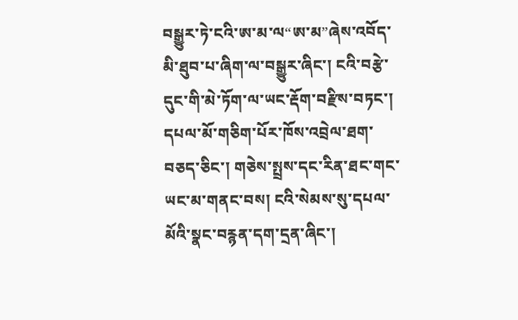བསྒྱུར་ཏེ་ངའི་ཨ་མ་ལ“ཨ་མ”ཞེས་འབོད་མི་ཐུབ་པ་ཞིག་ལ་བསྒྱུར་ཞིང་། ངའི་བརྩེ་དུང་གི་མེ་ཏོག་ལ་ཡང་རྡོག་བརྫིས་བཏང་། དཔལ་མོ་གཅིག་པོར་ཁོས་འབྲེལ་ཐག་བཅད་ཅིང་། གཅེས་སྤྲས་དང་རིན་ཐང་གང་ཡང་མ་གནང་བས། ངའི་སེམས་སུ་དཔལ་མོའི་སྣང་བརྙན་དག་དྲན་ཞིང་།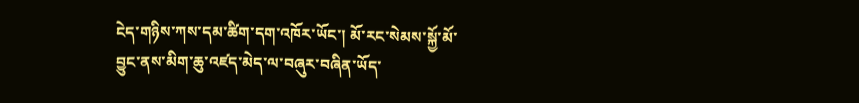ངེད་གཉིས་ཀས་དམ་ཚིག་དག་འཁོར་ཡོང་། མོ་རང་སེམས་སྐྱོ་མོ་བྱུང་ནས་མིག་ཆུ་འཛད་མེད་ལ་བཞུར་བཞིན་ཡོད་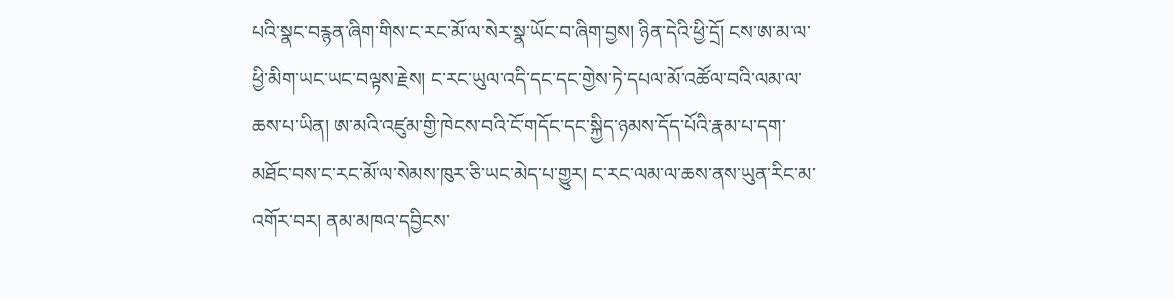པའི་སྣང་བརྙན་ཞིག་གིས་ང་རང་མོ་ལ་སེར་སྣ་ཡོང་བ་ཞིག་བྱས། ཉིན་དེའི་ཕྱི་དྲོ། ངས་ཨ་མ་ལ་ཕྱི་མིག་ཡང་ཡང་བལྟས་རྗེས། ང་རང་ཡུལ་འདི་དང་དང་གྱེས་ཏེ་དཔལ་མོ་འཚོལ་བའི་ལམ་ལ་ཆས་པ་ཡིན། ཨ་མའི་འཛུམ་གྱི་ཁེངས་བའི་ངོ་གདོང་དང་སྐྱིད་ཉམས་དོད་པོའི་རྣམ་པ་དག་མཐོང་བས་ང་རང་མོ་ལ་སེམས་ཁུར་ཅི་ཡང་མེད་པ་གྱུར། ང་རང་ལམ་ལ་ཆས་ནས་ཡུན་རིང་མ་འགོར་བར། ནམ་མཁའ་དབྱིངས་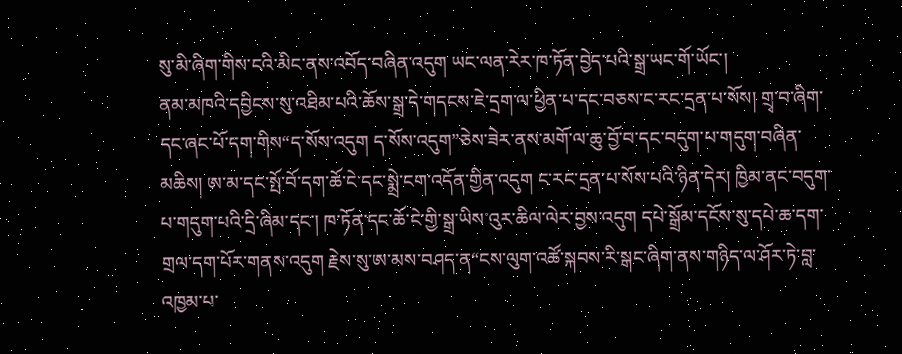སུ་མི་ཞིག་གིས་ངའི་མིང་ནས་འབོད་བཞིན་འདུག ཡང་ལན་རེར་ཁ་ཏོན་བྱེད་པའི་སྒྲ་ཡང་གོ་ཡོང་།
ནམ་མཁའི་དབྱིངས་སུ་འཐིམ་པའི་ཆོས་སྒྲ་དེ་གདངས་ཇེ་དྲག་ལ་ཕྱིན་པ་དང་བཅས་ང་རང་དྲན་པ་སོས། གྲྭ་བ་ཞིག་དང་ཞང་པོ་དག་གིས“ད་སོས་འདུག ད་སོས་འདུག”ཅེས་ཟེར་ནས་མགོ་ལ་ཆུ་བྱོ་བ་དང་བདུག་པ་གདུག་བཞིན་མཆིས། ཨ་མ་དང་སྤོ་བོ་དག་ཆོ་ངེ་དང་སྨྲེ་ངག་འདོན་གྱིན་འདུག ང་རང་དྲན་པ་སོས་པའི་ཉིན་དེར། ཁྱིམ་ནང་བདུག་པ་གདུག་པའི་དྲི་ཞིམ་དང་། ཁ་ཏོན་དང་ཆོ་ངེ་གྱི་སྒྲ་ཡིས་འུར་ཆིལ་ལེར་བྱས་འདུག དཔེ་སྒྲོམ་དངོས་སུ་དཔེ་ཆ་དག་གྲལ་དག་པོར་གནས་འདུག རྗེས་སུ་ཨ་མས་བཤད་ན“ངས་ལུག་འཚོ་སྐབས་རི་སྒང་ཞིག་ནས་གཉིད་ལ་ཤོར་ཏེ་བླ་འཁྱམ་པ་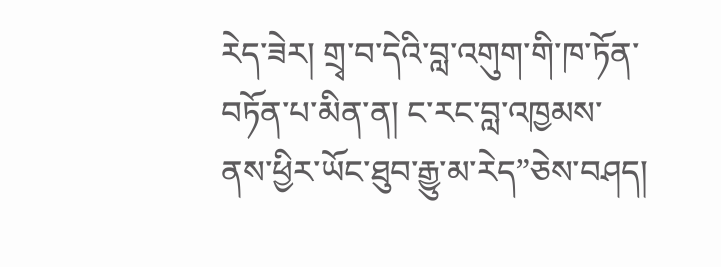རེད་ཟེར། གྲྭ་བ་དེའི་བླ་འགུག་གི་ཁ་ཏོན་བཏོན་པ་མིན་ན། ང་རང་བླ་འཁྱམས་ནས་ཕྱིར་ཡོང་ཐུབ་རྒྱུ་མ་རེད”ཅེས་བཤད།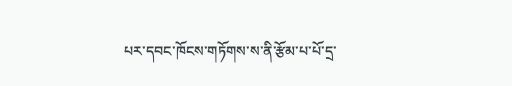པར་དབང་ཁོངས་གཏོགས་ས་ནི་རྩོམ་པ་པོ་དྲ་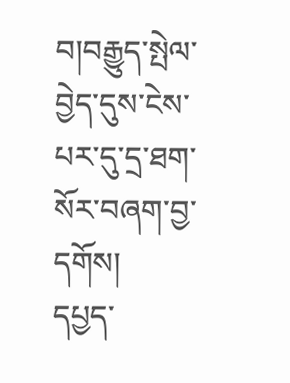བ།བརྒྱུད་སྤེལ་བྱེད་དུས་ངེས་པར་དུ་དྲ་ཐག་སོར་བཞག་བྱ་དགོས།
དཔྱད་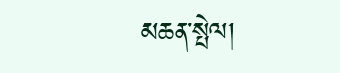མཆན་སྤེལ།